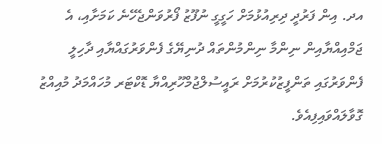އދ. އިން ފަރުދީ ދިރިއުޅުމަށް ހަގީގީ ނުފޫޒު ފޯރުވަންޖެހޭނެ ކަމަށާއި، އެ ޖަމްއިއްޔާއިން ނިންމާ ނިންމުންތައް ދުނިޔޭގެ ފެންވަރުގައްޔާއި ދާހިލީ ފެންވަރުގައި ތަންފީޒުކުރުމަށް ރައީސުލްޖުމްހޫރިއްޔާ ޑޮކްޓަރ މުހައްމަދު މުއިއްޒު ގޮވާލައްވައިފިއެވެ.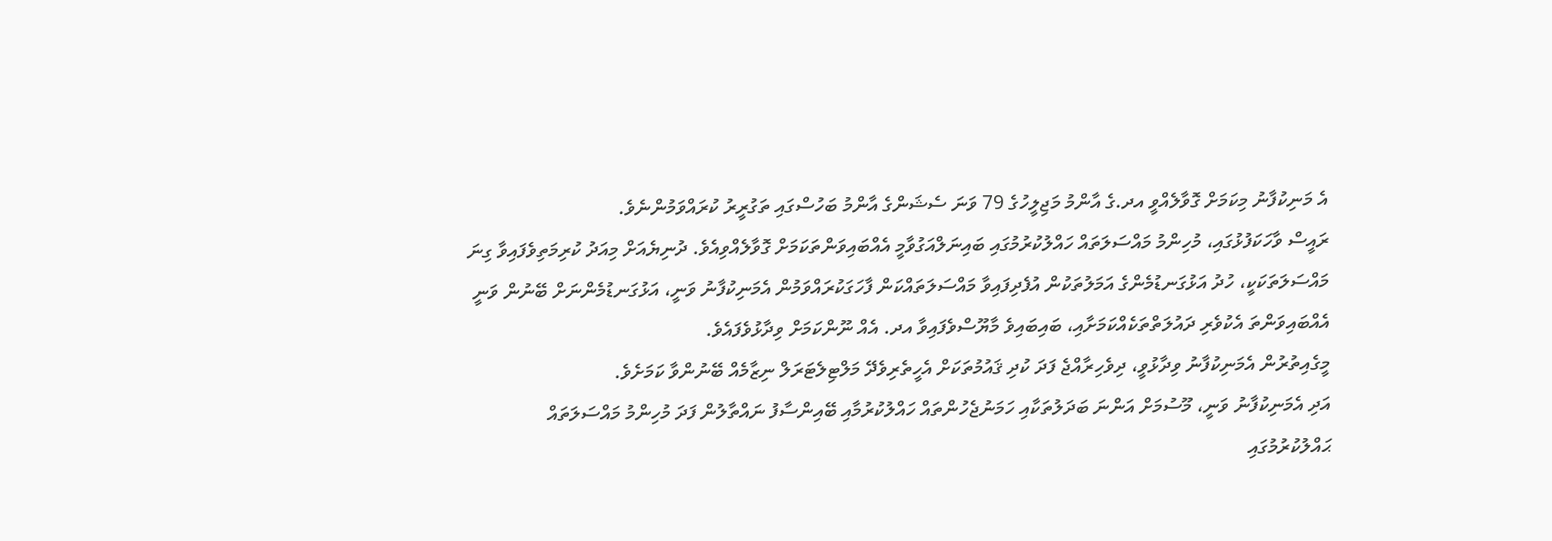އެ މަނިކުފާނު މިކަމަށް ގޮވާލެއްވީ އދ.ގެ އާންމު މަޖިލީހުގެ 79 ވަނަ ސެޝަންގެ އާންމު ބަހުސްގައި ތަގުރީރު ކުރައްވަމުންނެވެ.
ރައީސް ވާހަކަފުޅުގައި، މުހިންމު މައްސަލަތައް ހައްލުކުރުމުގައި ބައިނަލްއަގުވާމީ އެއްބައިވަންތަކަމަށް ގޮވާލެއްވިއެވެ. ދުނިޔެއަށް މިއަދު ކުރިމަތިވެފައިވާ ގިނަ މައްސަލަތަކަކީ، ހުދު އަޅުގަނޑުމެންގެ އަމަލުތަކުން އުފެދިފައިވާ މައްސަލަތައްކަން ފާހަގަކުރައްވަމުން އެމަނިކުފާނު ވަނީ، އަޅުގަނޑުމެންނަށް ބޭނުން ވަނީ އެއްބައިވަންތަ އެކުވެރި ދައުލަތްތަކެއްކަމަށާއި، ބައިބައިވެ މާޔޫސްވެފައިވާ އދ. އެއް ނޫންކަމަށް ވިދާޅުވެފައެވެ.
މީގެއިތުރުން އެމަނިކުފާނު ވިދާޅުވީ، ދިވެހިރާއްޖެ ފަދަ ކުދި ޤައުމުތަކަށް އެހީތެރިވެދޭ މަލްޓިލެޓަރަލް ނިޒާމެއް ބޭނުންވާ ކަމަށެވެ.
އަދި އެމަނިކުފާނު ވަނީ، މޫސުމަށް އަންނަ ބަދަލުތަކާއި ހަމަނުޖެހުންތައް ހައްލުކުރުމާއި ބޭއިންސާފު ނައްތާލުން ފަދަ މުހިންމު މައްސަލަތައް ޙައްލުކުރުމުގައި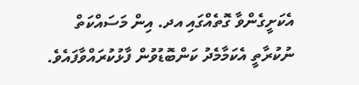އެކަށީގެންވާ ގޮތެއްގައި އދ. އިން މަސައްކަތް ނުކުރާތީ އެކަމާމެދު ކަންބޮޑުވުން ފާޅުކުރައްވާފައެވެ.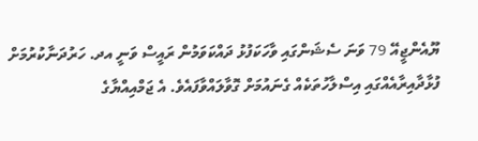ޔޫއެންޖީއޭ 79 ވަނަ ސެޝަންގައި ވާހަކަފުޅު ދައްކަވަމުން ރައީސް ވަނީ އދ. ހަރުދަނާކުރުމަށް ފުޅާދާއިރާއެއްގައި އިސްލާހުތަކެއް ގެނައުމަށް ގޮވާލައްވާފައެވެ. އެ ޖަމްއިއްޔާގެ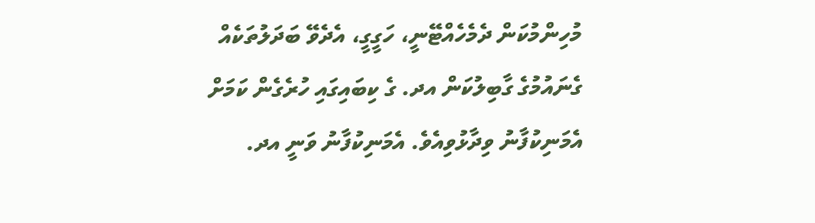މުހިންމުކަން ދެމެހެއްޓޭނީ، ހަގީގީ، އެދެވޭ ބަދަލުތަކެއް ގެނައުމުގެ ގާބިލުކަން އދ. ގެ ކިބައިގައި ހުރެގެން ކަމަށް އެމަނިކުފާނު ވިދާޅުވިއެވެ. އެމަނިކުފާނު ވަނީ އދ.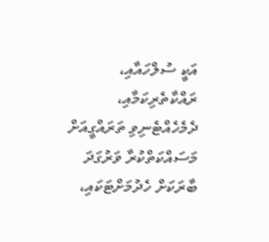އަކީ ސުލްހައާއި، ރައްކާތެރިކަމާއި، ދެމެހެއްޓެނިވި ތަރައްގީއަށް މަސައްކަތްކުރާ ވަރުގަދަ ބާރަކަށް ހެދުމަށްޓަކައި،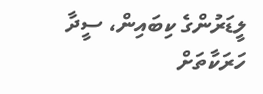ލީޑަރުންގެ ކިބައިން، ސީދާ ހަރަކާތަށް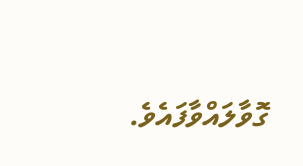ގޮވާލައްވާފައެވެ.